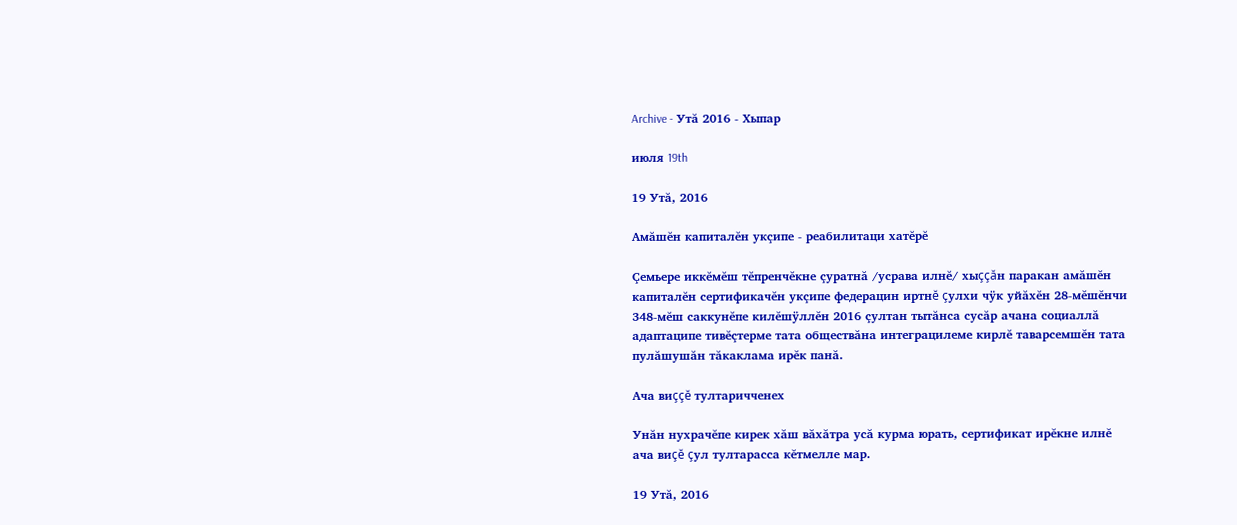Archive - Утă 2016 - Хыпар

июля 19th

19 Утă, 2016

Амăшĕн капиталĕн укçипе - реабилитаци хатĕрĕ

Çемьере иккĕмĕш тĕпренчĕкне çуратнă /усрава илнĕ/ хыççăн паракан амăшĕн капиталĕн сертификачĕн укçипе федерацин иртнĕ çулхи чÿк уйăхĕн 28-мĕшĕнчи 348-мĕш саккунĕпе килĕшÿллĕн 2016 çултан тытăнса сусăр ачана социаллă адаптаципе тивĕçтерме тата обществăна интеграцилеме кирлĕ таварсемшĕн тата пулăшушăн тăкаклама ирĕк панă.

Ача виççĕ тултаричченех

Унăн нухрачĕпе кирек хăш вăхăтра усă курма юрать, сертификат ирĕкне илнĕ ача виçĕ çул тултарасса кĕтмелле мар.

19 Утă, 2016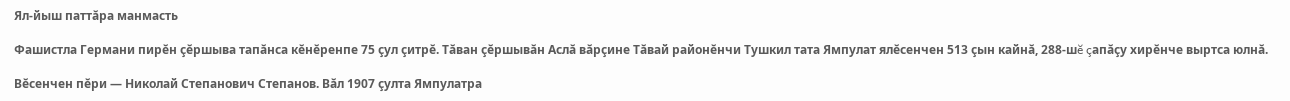Ял-йыш паттăра манмасть

Фашистла Германи пирĕн çĕршыва тапăнса кĕнĕренпе 75 çул çитрĕ. Тăван çĕршывăн Аслă вăрçине Тăвай районĕнчи Тушкил тата Ямпулат ялĕсенчен 513 çын кайнă, 288-шĕ çапăçу хирĕнче выртса юлнă.

Вĕсенчен пĕри — Николай Степанович Степанов. Вăл 1907 çулта Ямпулатра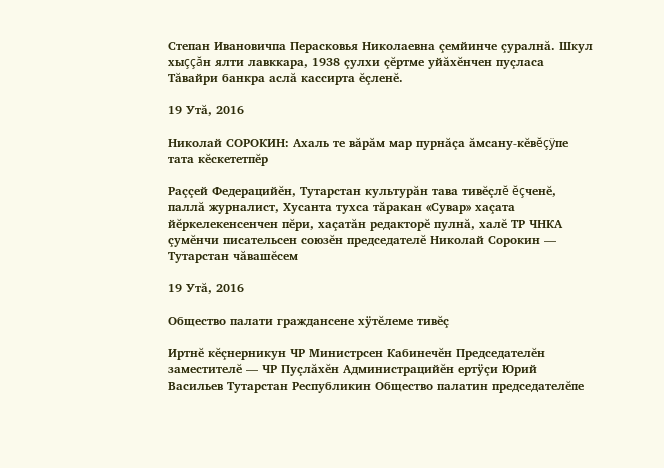Степан Ивановичпа Перасковья Николаевна çемйинче çуралнă. Шкул хыççăн ялти лавккара, 1938 çулхи çĕртме уйăхĕнчен пуçласа Тăвайри банкра аслă кассирта ĕçленĕ.

19 Утă, 2016

Николай СОРОКИН: Ахаль те вăрăм мар пурнăçа ăмсану-кĕвĕçÿпе тата кĕскететпĕр

Раççей Федерацийĕн, Тутарстан культурăн тава тивĕçлĕ ĕçченĕ, паллă журналист, Хусанта тухса тăракан «Сувар» хаçата йĕркелекенсенчен пĕри, хаçатăн редакторĕ пулнă, халĕ ТР ЧНКА çумĕнчи писательсен союзĕн председателĕ Николай Сорокин — Тутарстан чăвашĕсем

19 Утă, 2016

Общество палати граждансене хÿтĕлеме тивĕç

Иртнĕ кĕçнерникун ЧР Министрсен Кабинечĕн Председателĕн заместителĕ — ЧР Пуçлăхĕн Администрацийĕн ертÿçи Юрий Васильев Тутарстан Республикин Общество палатин председателĕпе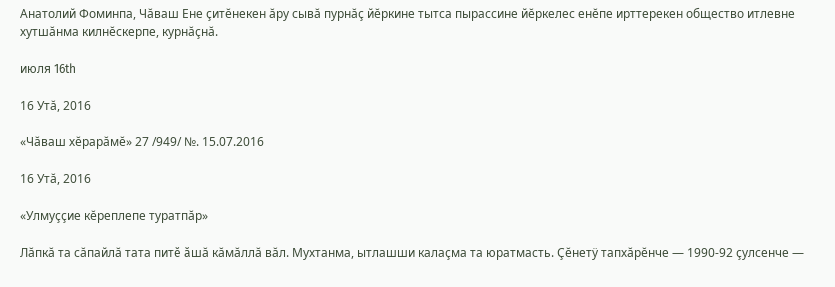Анатолий Фоминпа, Чăваш Ене çитĕнекен ăру сывă пурнăç йĕркине тытса пырассине йĕркелес енĕпе ирттерекен общество итлевне хутшăнма килнĕскерпе, курнăçнă.

июля 16th

16 Утă, 2016

«Чăваш хĕрарăмĕ» 27 /949/ №. 15.07.2016

16 Утă, 2016

«Улмуççие кĕреплепе туратпăр»

Лăпкă та сăпайлă тата питĕ ăшă кăмăллă вăл. Мухтанма, ытлашши калаçма та юратмасть. Çĕнетÿ тапхăрĕнче — 1990-92 çулсенче —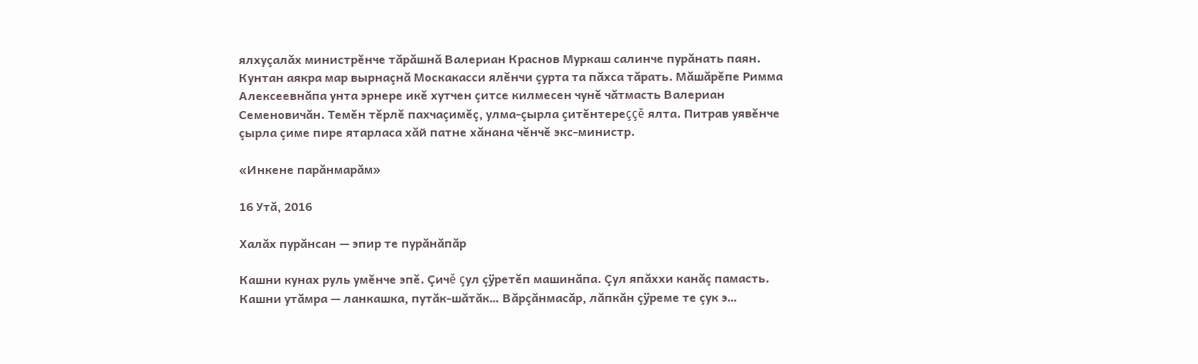ялхуçалăх министрĕнче тăрăшнă Валериан Краснов Муркаш салинче пурăнать паян. Кунтан аякра мар вырнаçнă Москакасси ялĕнчи çурта та пăхса тăрать. Мăшăрĕпе Римма Алексеевнăпа унта эрнере икĕ хутчен çитсе килмесен чунĕ чăтмасть Валериан Семеновичăн. Темĕн тĕрлĕ пахчаçимĕç, улма-çырла çитĕнтереççĕ ялта. Питрав уявĕнче çырла çиме пире ятарласа хăй патне хăнана чĕнчĕ экс-министр.

«Инкене парăнмарăм»

16 Утă, 2016

Халăх пурăнсан — эпир те пурăнăпăр

Кашни кунах руль умĕнче эпĕ. Çичĕ çул çÿретĕп машинăпа. Çул япăххи канăç памасть. Кашни утăмра — ланкашка, путăк-шăтăк… Вăрçăнмасăр, лăпкăн çÿреме те çук э…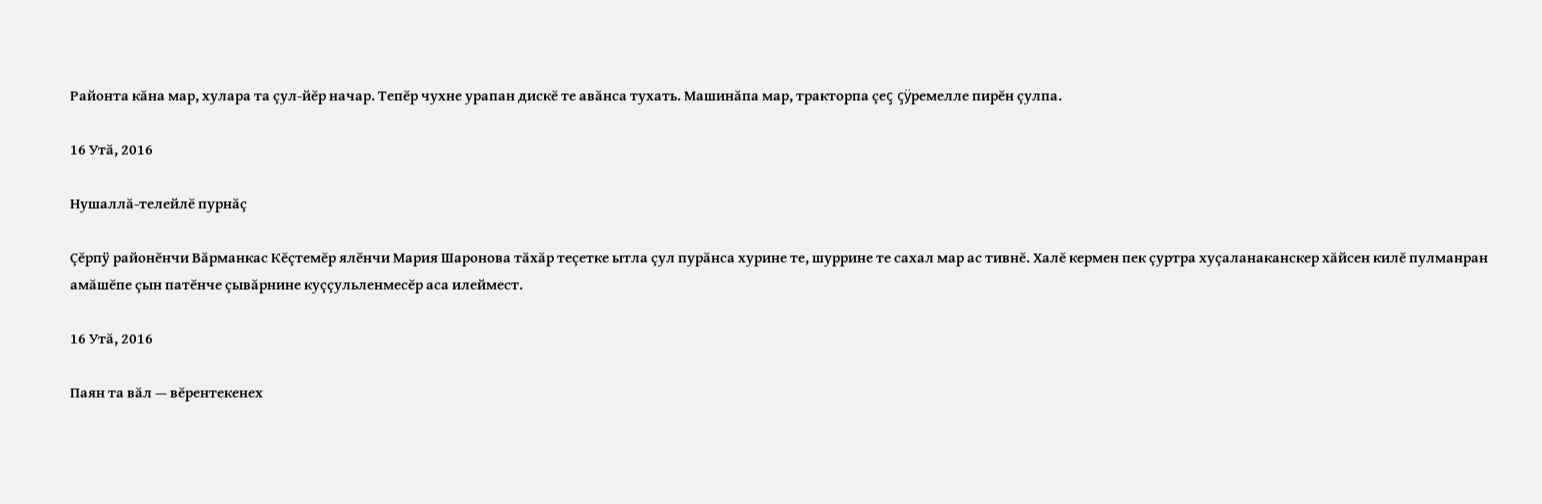Районта кăна мар, хулара та çул-йĕр начар. Тепĕр чухне урапан дискĕ те авăнса тухать. Машинăпа мар, тракторпа çеç çÿремелле пирĕн çулпа.

16 Утă, 2016

Нушаллă-телейлĕ пурнăç

Çĕрпÿ районĕнчи Вăрманкас Кĕçтемĕр ялĕнчи Мария Шаронова тăхăр теçетке ытла çул пурăнса хурине те, шуррине те сахал мар ас тивнĕ. Халĕ кермен пек çуртра хуçаланаканскер хăйсен килĕ пулманран амăшĕпе çын патĕнче çывăрнине куççульленмесĕр аса илеймест.

16 Утă, 2016

Паян та вăл — вĕрентекенех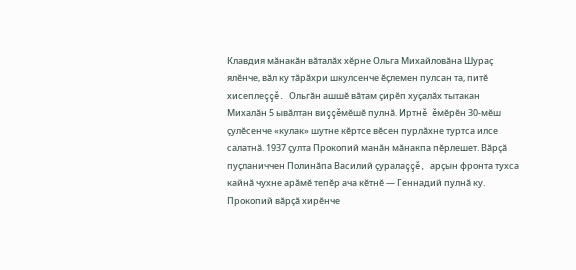Клавдия мăнакăн вăталăх хĕрне Ольга Михайловăна Шураç ялĕнче, вăл ку тăрăхри шкулсенче ĕçлемен пулсан та, питĕ хисеплеççĕ. Ольгăн ашшĕ вăтам çирĕп хуçалăх тытакан Михалăн 5 ывăлтан виççĕмĕшĕ пулнă. Иртнĕ ĕмĕрĕн 30-мĕш çулĕсенче «кулак» шутне кĕртсе вĕсен пурлăхне туртса илсе салатнă. 1937 çулта Прокопий манăн мăнакпа пĕрлешет. Вăрçă пуçланиччен Полинăпа Василий çуралаççĕ, арçын фронта тухса кайнă чухне арăмĕ тепĕр ача кĕтнĕ — Геннадий пулнă ку. Прокопий вăрçă хирĕнче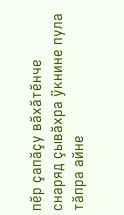пĕр çапăçу вăхăтĕнче снаряд çывăхра ÿкнине пула тăпра айне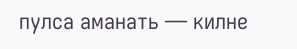пулса аманать — килне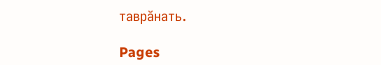таврăнать.

Pages